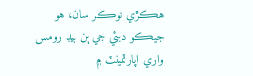هڪڙي نوڪر سان، هو جيڪو دبئي جي ٻن بيڊ رومس واري اپارٽمينٽ ۾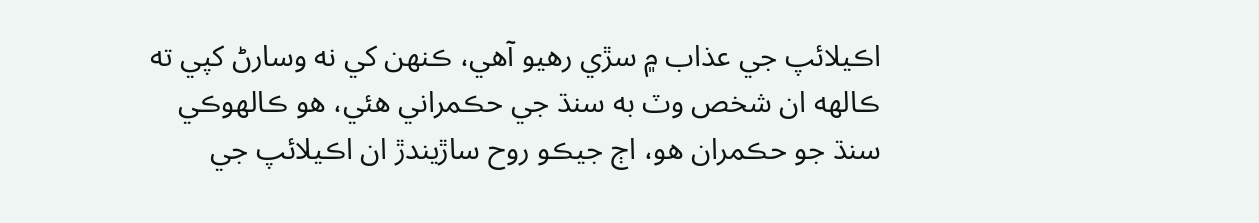اڪيلائپ جي عذاب ۾ سڙي رهيو آهي، ڪنهن کي نه وسارڻ کپي ته ڪالهه ان شخص وٽ به سنڌ جي حڪمراني هئي، هو ڪالهوڪي سنڌ جو حڪمران هو، اڄ جيڪو روح ساڙيندڙ ان اڪيلائپ جي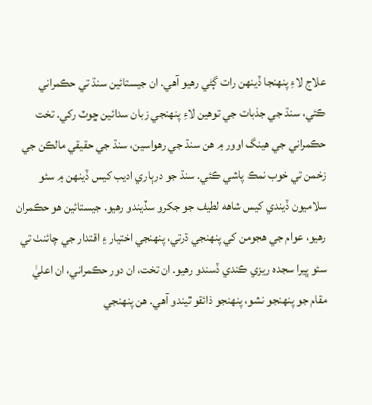علاج لاءِ پنهنجا ڏينهن رات ڳڻي رهيو آهي. ان جيستائين سنڌ تي حڪمراني ڪئي، سنڌ جي جذبات جي توهين لاءِ پنهنجي زبان سدائين ڇوٽ رکي. تخت حڪمراني جي هينگ اوور ۾ هن سنڌ جي رهواسين، سنڌ جي حقيقي مالڪن جي زخمن تي خوب نمڪ پاشي ڪئي. سنڌ جو درٻاري اديب کيس ڏينهن ۾ سئو سلاميون ڏيندي کيس شاهه لطيف جو جکرو سڏيندو رهيو. جيستائين هو حڪمران رهيو، عوام جي هجومن کي پنهنجي ڌرتي، پنهنجي اختيار ۽ اقتدار جي چائنٺ تي سئو ڀيرا سجده ريزي ڪندي ڏسندو رهيو. ان تخت، ان دور حڪمراني، ان اعليٰ مقام جو پنهنجو نشو، پنهنجو ذائقو ٿيندو آهي. هن پنهنجي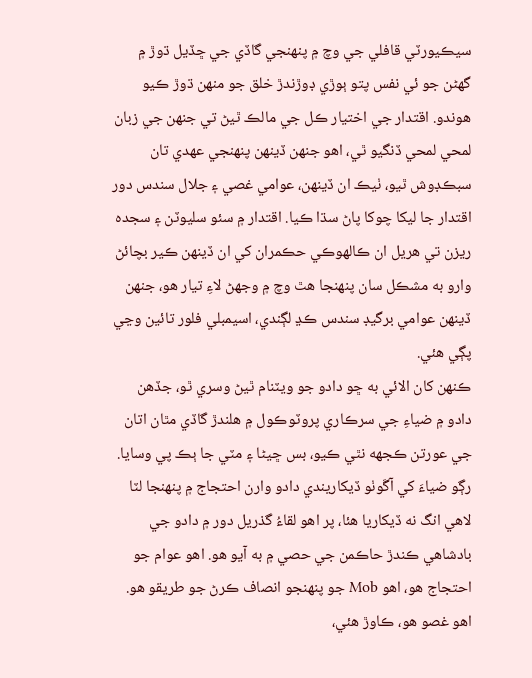سيڪيورٽي قافلي جي وچ ۾ پنهنجي گاڏي جي ڇڏيل ڌوڙ ۾ گهڻن جو ئي نفس پتو ٻوڙي ڊوڙندڙ خلق جو منهن ڌوڙ ڪيو هوندو. اقتدار جي اختيار ڪل جي مالڪ ٿيڻ تي جنهن جي زبان لمحي لمحي ڏنگيو ٿي، اهو جنهن ڏينهن پنهنجي عهدي تان سبڪڊوش ٿيو، ٺيڪ ان ڏينهن، عوامي غصي ۽ جلال سندس دور اقتدار جا ليکا چوکا پاڻ سڌا ڪيا. اقتدار ۾ سئو سليوٽن ۽ سجده ريزن تي هريل ان ڪالهوڪي حڪمران کي ان ڏينهن ڪير بچائڻ وارو به مشڪل سان پنهنجا هٿ وچ ۾ وجهڻ لاءِ تيار هو، جنهن ڏينهن عوامي برگيڊ سندس ڪڍ لڳندي، اسيمبلي فلور تائين وڃي پڳي هئي.
ڪنهن کان الائي به ڇو دادو جو ويٽنام ٿيڻ وسري ٿو، جڏهن دادو ۾ ضياءِ جي سرڪاري پروٽوڪول ۾ هلندڙ گاڏي مٿان اتان جي عورتن ڪجهه نٿي ڪيو، بس ڇيڻا ۽ مٽي جا ٻڪ پي وسايا. رڳو ضياءَ کي آڱوٺو ڏيکاريندي دادو وارن احتجاج ۾ پنهنجا لٽا لاهي انگ نه ڏيکاريا هئا، پر اهو لقاءُ گذريل دور ۾ دادو جي بادشاهي ڪندڙ حاڪمن جي حصي ۾ به آيو هو. اهو عوام جو احتجاج هو، اهو Mob جو پنهنجو انصاف ڪرڻ جو طريقو هو. اهو غصو هو، ڪاوڙ هئي،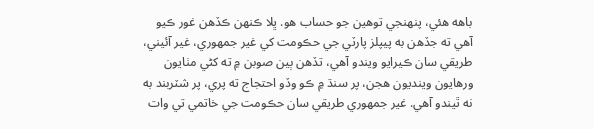باهه هئي، پنهنجي توهين جو حساب هو. ڀلا ڪنهن ڪڏهن غور ڪيو آهي ته جڏهن به پيپلز پارٽي جي حڪومت کي غير جمهوري، غير آئيني، طريقي سان ڪيرايو ويندو آهي، تڏهن ٻين صوبن ۾ ته کڻي مٺايون ورهايون وينديون هجن، پر سنڌ ۾ ڪو وڏو احتجاج ته پري، پر شٽربند به نه ٿيندو آهي. غير جمهوري طريقي سان حڪومت جي خاتمي تي وات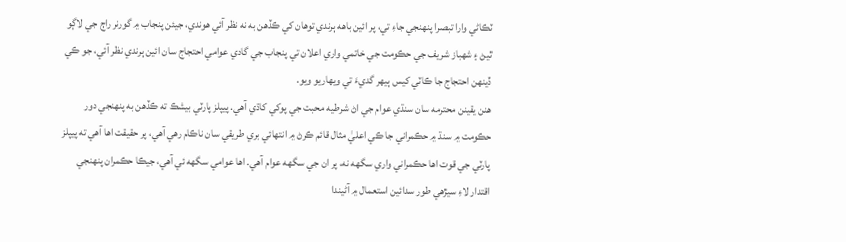ٽڪاڻي وارا تبصرا پنهنجي جاءِ تي، پر ائين باهه ٻرندي توهان کي ڪڏهن به نه نظر آئي هوندي، جيئن پنجاب ۾ گورنر راڄ جي لاڳو ٿيڻ ۽ شهباز شريف جي حڪومت جي خاتمي واري اعلان تي پنجاب جي گادي عوامي احتجاج سان ائين ٻرندي نظر آئي، جو ڪي ڏينهن احتجاج جا ڪاٽي کيس ٻيهر گديءَ تي ويهاريو ويو.
هنن يقينن محترمه سان سنڌي عوام جي اڻ شرطيه محبت جي پوکي کاڌي آهي. پيپلز پارٽي بيشڪ ته ڪڏهن به پنهنجي دور حڪومت ۾ سنڌ ۾ حڪمراني جا ڪي اعليٰ مثال قائم ڪرڻ ۾ انتهائي بري طريقي سان ناڪام رهي آهي، پر حقيقت اها آهي ته پيپلز پارٽي جي قوت اها حڪمراني واري سگهه نه، پر ان جي سگهه عوام آهي. اها عوامي سگهه ئي آهي، جيڪا حڪمران پنهنجي اقتدار لاءِ سيڙهي طور سدائين استعمال ۾ آڻيندا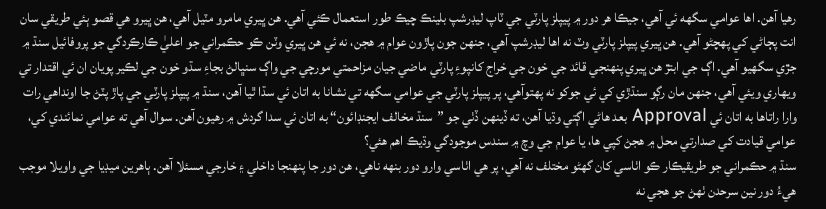رهيا آهن. اها عوامي سگهه ئي آهي، جيڪا هر دور ۾ پيپلز پارٽي جي ٽاپ ليڊرشپ بلينڪ چيڪ طور استعمال ڪئي آهي. هن ڀيري مامرو مٽيل آهي، هن ڀيرو هي قصو ٻئي طريقي سان انت پڄاڻي کي پهچڻو آهي. هن ڀيري پيپلز پارٽي وٽ نه اها ليڊرشپ آهي، جنهن جون پاڙون عوام ۾ هجن، نه ئي هن ڀيري وٽن ڪو حڪمراني جو اعليٰ ڪارڪردگي جو پروفائيل سنڌ ۾ جڙي سگهيو آهي. اڳ جي ابتڙ هن ڀيري پنهنجي قائد جي خون جي خراج کانپوءِ پارٽي ماضي جيان مزاحمتي مورچي جي واڳ سنڀالڻ بجاءِ سڌو خون جي لڪير پويان ان ئي اقتدار تي ويهاري ويئي آهي، جنهن مان رڳو سنڌڙي کي ئي جوکو نه پهتوآهي، پر پيپلز پارٽي جي عوامي سگهه تي نشانا به اتان ئي سڌا ٿيا آهن، سنڌ ۾ پيپلز پارٽي جي پاڙ پٽڻ جا اونداهي رات وارا راتاها به اتان ئي Approval بعد هاڻي اڳتي وڌيا آهن، ته ڏينهن ڏٺي جو ”سنڌ مخالف ايجنڊائون“ به اتان ئي سدا گردش ۾ رهيون آهن. سوال آهي ته عوامي نمائندي کي، عوامي قيادت کي صدارتي محل ۾ هجڻ کپي ها، يا عوام جي وچ ۾ سندس موجودگي وڌيڪ اهم هئي؟
سنڌ ۾ حڪمراني جو طريقيڪار ڪو اٺاسي کان گهڻو مختلف نه آهي، پر هي اٺاسي وارو دور بنهه ناهي، هن دور جا پنهنجا داخلي ۽ خارجي مسئلا آهن. ٻاهرين ميڊيا جي واويلا موجب هيءُ دور نين سرحدن ٺهڻ جو هجي نه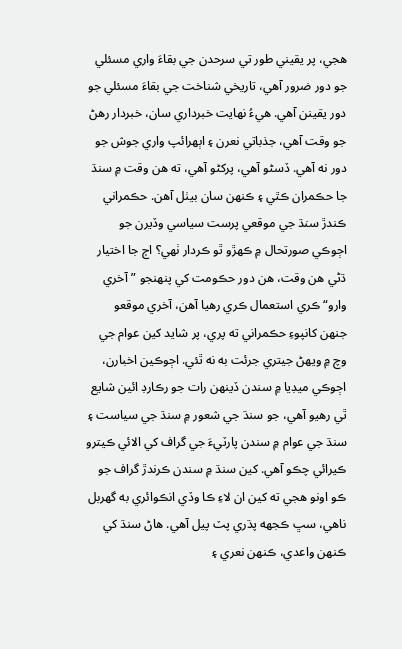هجي، پر يقيني طور تي سرحدن جي بقاءَ واري مسئلي جو دور ضرور آهي، تاريخي شناخت جي بقاءَ مسئلي جو دور يقينن آهي. هيءُ نهايت خبرداري سان، خبردار رهڻ جو وقت آهي، جذباتي نعرن ۽ اٻهرائپ واري جوش جو دور نه آهي. ڏسڻو آهي، پرکڻو آهي، ته هن وقت ۾ سنڌ جا حڪمران ڪٿي ۽ ڪنهن سان بيٺل آهن. حڪمراني ڪندڙ سنڌ جي موقعي پرست سياسي وڏيرن جو اڄوڪي صورتحال ۾ ڪهڙو ٿو ڪردار ٺهي؟ اڄ جا اختيار ڌڻي هن وقت، هن دور حڪومت کي پنهنجو ”آخري وارو“ ڪري استعمال ڪري رهيا آهن، آخري موقعو جنهن کانپوءِ حڪمراني ته پري، پر شايد کين عوام جي وچ ۾ ويهڻ جيتري جرئت به نه ٿئي. اڄوڪين اخبارن، اڄوڪي ميڊيا ۾ سندن ڏينهن رات جو رڪارڊ ائين شايع ٿي رهيو آهي، جو سنڌ جي شعور ۾ سنڌ جي سياست ۽ سنڌ جي عوام ۾ سندن پارٽيءَ جي گراف کي الائي ڪيترو ڪيرائي چڪو آهي. کين سنڌ ۾ سندن ڪرندڙ گراف جو ڪو اونو هجي ته کين ان لاءِ ڪا وڏي انڪوائري به گهربل ناهي، سڀ ڪجهه پڌري پٽ پيل آهي. هاڻ سنڌ کي ڪنهن واعدي، ڪنهن نعري ۽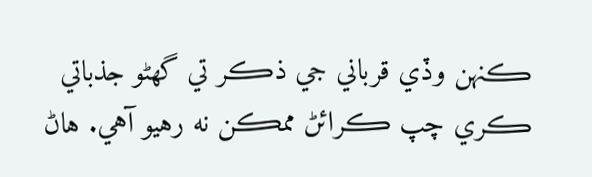ڪنهن وڏي قرباني جي ذڪر تي گهڻو جذباتي ڪري چپ ڪرائڻ ممڪن نه رهيو آهي. هاڻ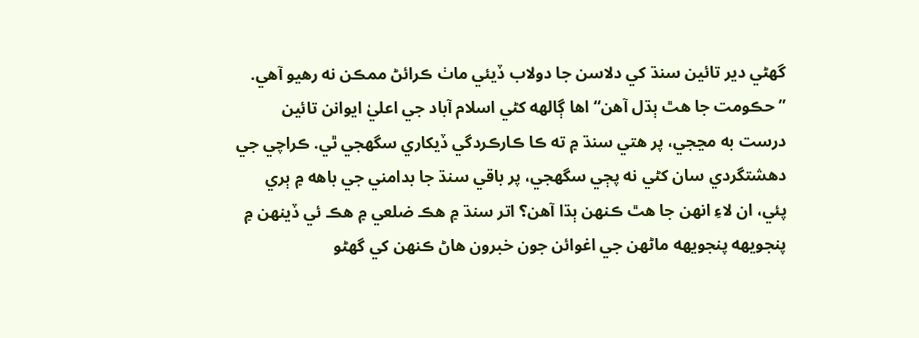گهڻي دير تائين سنڌ کي دلاسن جا دولاب ڏيئي ماٺ ڪرائڻ ممڪن نه رهيو آهي. ”حڪومت جا هٿ ٻڌل آهن“ اها ڳالهه کڻي اسلام آباد جي اعليٰ ايوانن تائين درست به مڃجي، پر هتي سنڌ ۾ ته ڪا ڪارڪردگي ڏيکاري سگهجي ٿي. ڪراچي جي دهشتگردي سان کڻي نه پڄي سگهجي، پر باقي سنڌ جا بدامني جي باهه ۾ ٻري پئي، ان لاءِ انهن جا هٿ ڪنهن ٻڌا آهن؟ اتر سنڌ ۾ هڪ ضلعي ۾ هڪ ئي ڏينهن ۾ پنجويهه پنجويهه ماڻهن جي اغوائن جون خبرون هاڻ ڪنهن کي گهڻو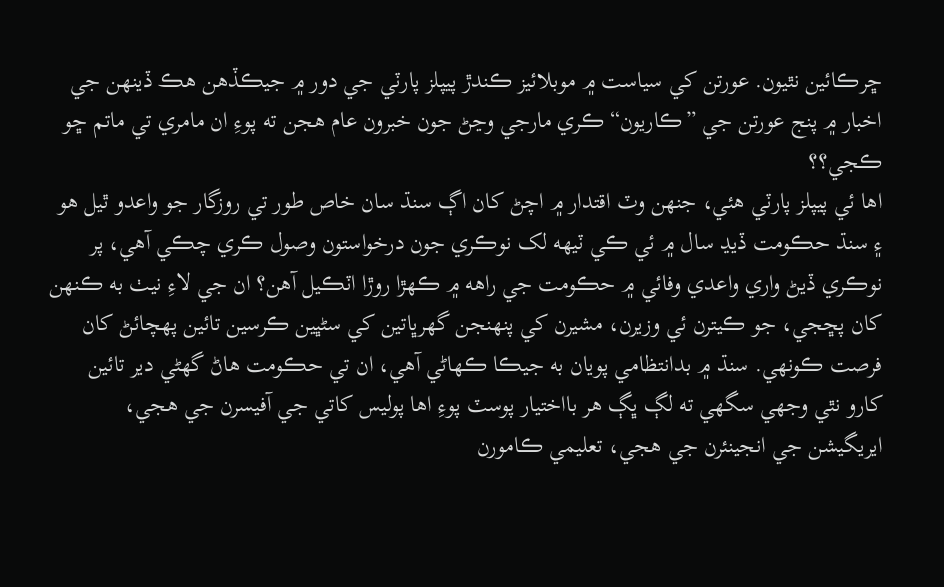ڇرڪائين نٿيون. عورتن کي سياست ۾ موبلائيز ڪندڙ پيپلز پارٽي جي دور ۾ جيڪڏهن هڪ ڏينهن جي اخبار ۾ پنج عورتن جي ”ڪاريون“ ڪري مارجي وڃڻ جون خبرون عام هجن ته پوءِ ان مامري تي ماتم ڇو ڪجي؟؟
اها ئي پيپلز پارٽي هئي، جنهن وٽ اقتدار ۾ اچڻ کان اڳ سنڌ سان خاص طور تي روزگار جو واعدو ٿيل هو ۽ سنڌ حڪومت ڏيڍ سال ۾ ئي ڪي ٽيهه لک نوڪري جون درخواستون وصول ڪري چڪي آهي، پر نوڪري ڏيڻ واري واعدي وفائي ۾ حڪومت جي راهه ۾ ڪهڙا روڙا اٽڪيل آهن؟ ان جي لاءِ نيٺ به ڪنهن کان پڇجي، جو ڪيترن ئي وزيرن، مشيرن کي پنهنجن گهرڀاتين کي سڻڀين ڪرسين تائين پهچائڻ کان فرصت ڪونهي. سنڌ ۾ بدانتظامي پويان به جيڪا ڪهاڻي آهي، ان تي حڪومت هاڻ گهڻي دير تائين کارو نٿي وجهي سگهي ته لڳ ڀڳ هر بااختيار پوسٽ پوءِ اها پوليس کاتي جي آفيسرن جي هجي، ايريگيشن جي انجينئرن جي هجي، تعليمي ڪامورن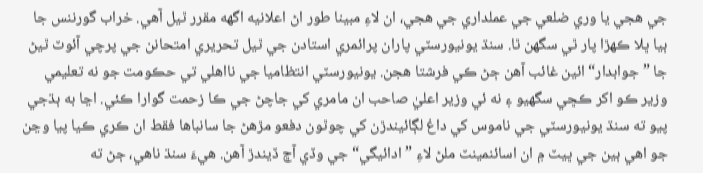جي هجي يا وري ضلعي جي عملداري جي هجي، ان لاءِ مبينا طور اڻ اعلانيه اگهه مقرر ٿيل آهي. خراب گورننس جا ٻيا ڀلا ڪهڙا پار ٿي سگهن ٿا. سنڌ يونيورسٽي پاران پرائمري استادن جي ٿيل تحريري امتحانن جي پرچي آئوٽ ٿيڻ جا ”جوابدار“ ائين غائب آهن ڄڻ ڪي فرشتا هجن. يونيورسٽي انتظاميا جي نااهلي تي حڪومت جو نه تعليمي وزير ڪو اکر ڪڇي سگهيو ۽ نه ئي وزير اعليٰ صاحب ان مامري کي جاچڻ جي ڪا زحمت گوارا ڪئي. اڃا به ٻڌجي پيو ته سنڌ يونيورسٽي جي ناموس کي داغ لڳائيندڙن کي چوٿون دفعو مڙهڻ جا سانباها فقط ان ڪري ڪيا پيا وڃن جو اهي ٻين جي ڀيٽ ۾ ان اسائنمينٽ ملڻ لاءِ ”ادائيگي“ جي وڏي آڇ ڏيندڙ آهن. هيءَ سنڌ ناهي، ڄڻ ته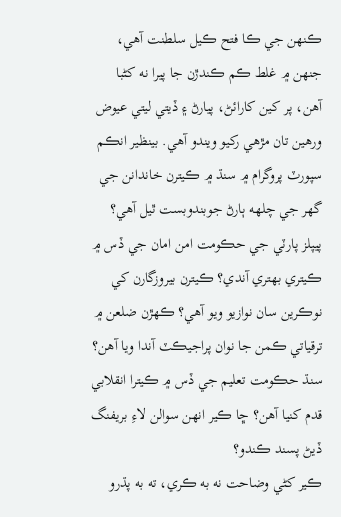ڪنهن جي ڪا فتح ڪيل سلطنت آهي، جنهن ۾ غلط ڪم ڪندڙن جا پيرا نه کڻبا آهن، پر کين کارائڻ، پيارڻ ۽ ڏيتي ليتي عيوض ورهين تان مڙهي رکيو ويندو آهي. بينظير انڪم سپورٽ پروگرام ۾ سنڌ ۾ ڪيترن خاندانن جي گهر جي چلهه ٻارڻ جوبندوبست ٿيل آهي؟ پيپلز پارٽي جي حڪومت امن امان جي ڏس ۾ ڪيتري بهتري آندي؟ ڪيترن بيروزگارن کي نوڪرين سان نوازيو ويو آهي؟ ڪهڙن ضلعن ۾ ترقياتي ڪمن جا نوان پراجيڪٽ آندا ويا آهن؟ سنڌ حڪومت تعليم جي ڏس ۾ ڪيترا انقلابي قدم کنيا آهن؟ ڇا ڪير انهن سوالن لاءِ بريفنگ ڏيڻ پسند ڪندو؟
ڪير کڻي وضاحت نه به ڪري، ته به پڌرو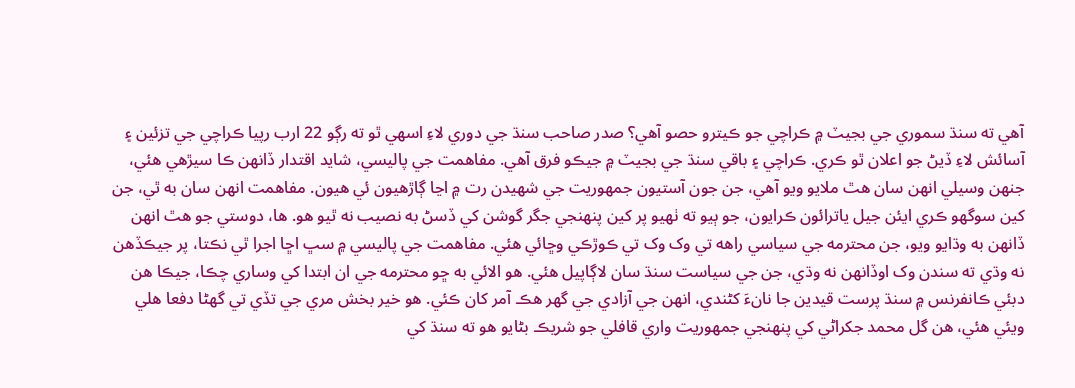آهي ته سنڌ سموري جي بجيٽ ۾ ڪراچي جو ڪيترو حصو آهي؟ صدر صاحب سنڌ جي دوري لاءِ اسهي ٿو ته رڳو 22 ارب رپيا ڪراچي جي تزئين ۽ آسائش لاءِ ڏيڻ جو اعلان ٿو ڪري. ڪراچي ۽ باقي سنڌ جي بجيٽ ۾ جيڪو فرق آهي. مفاهمت جي پاليسي، شايد اقتدار ڏانهن ڪا سيڙهي هئي، جنهن وسيلي انهن سان هٿ ملايو ويو آهي، جن جون آستيون جمهوريت جي شهيدن رت ۾ اڃا ڳاڙهيون ئي هيون. مفاهمت انهن سان به ٿي، جن کين سوگهو ڪري ايئن جيل ياترائون ڪرايون، جو ٻيو ته ٺهيو پر کين پنهنجي جگر گوشن کي ڏسڻ به نصيب نه ٿيو هو. ها، دوستي جو هٿ انهن ڏانهن به وڌايو ويو، جن محترمه جي سياسي راهه تي وک وک تي ڪوڙڪي وڇائي هئي. مفاهمت جي پاليسي ۾ سڀ اڇا اجرا ٿي نڪتا، پر جيڪڏهن نه وڌي ته سندن وک اوڏانهن نه وڌي، جن جي سياست سنڌ سان لاڳاپيل هئي. هو الائي به ڇو محترمه جي ان ابتدا کي وساري چڪا، جيڪا هن دبئي ڪانفرنس ۾ سنڌ پرست قيدين جا نانءَ کڻندي، انهن جي آزادي جي گهر هڪ آمر کان ڪئي. هو خير بخش مري جي تڏي تي گهڻا دفعا هلي ويئي هئي، هن گل محمد جکراڻي کي پنهنجي جمهوريت واري قافلي جو شريڪ بڻايو هو ته سنڌ کي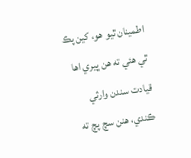اطمينان ٿيو هو، کين پڪ ٿي هئي ته هن ڀيري اها قيادت سندن وارثي ڪندي، هنن سچ پچ ته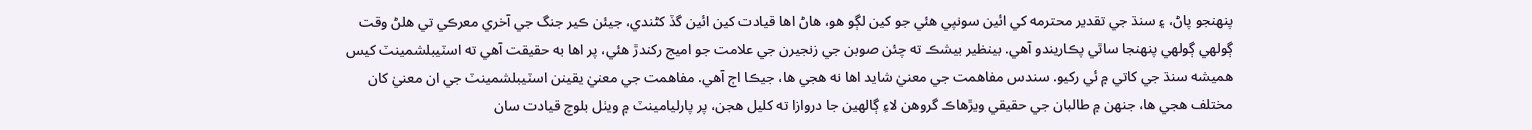پنهنجو پاڻ، ۽ سنڌ جي تقدير محترمه کي ائين سونپي هئي جو کين لڳو هو، هاڻ اها قيادت کين ائين گڏ کڻندي، جيئن ڪير جنگ جي آخري معرڪي تي هلڻ وقت ڳولهي ڳولهي پنهنجا ساٿي پڪاريندو آهي. بينظير بيشڪ ته چئن صوبن جي زنجيرن جي علامت جو اميج رکندڙ هئي، پر اها به حقيقت آهي ته اسٽيبلشمينٽ کيس هميشه سنڌ جي کاتي ۾ ئي رکيو. سندس مفاهمت جي معنيٰ شايد اها نه هجي ها، جيڪا اڄ آهي. مفاهمت جي معنيٰ يقينن اسٽيبلشمينٽ جي ان معنيٰ کان مختلف هجي ها، جنهن ۾ طالبان جي حقيقي ويڙهاڪ گروهن لاءِ ڳالهين جا دروازا ته کليل هجن، پر پارليامينٽ ۾ ويٺل بلوچ قيادت سان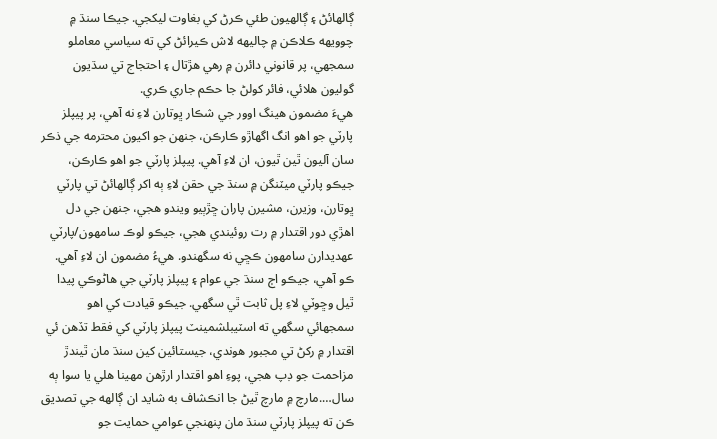ڳالهائڻ ۽ ڳالهيون طئي ڪرڻ کي بغاوت ليکجي. جيڪا سنڌ ۾ چوويهه ڪلاڪن ۾ چاليهه لاش ڪيرائڻ کي ته سياسي معاملو سمجهي، پر قانوني دائرن ۾ رهي هڙتال ۽ احتجاج تي سڌيون گوليون هلائي، فائر کولڻ جا حڪم جاري ڪري.
هيءَ مضمون هينگ اوور جي شڪار ڀوتارن لاءِ نه آهي، پر پيپلز پارٽي جو اهو انگ اگهاڙو ڪارڪن، جنهن جو اکيون محترمه جي ذڪر سان آليون ٿين ٿيون، ان لاءِ آهي. پيپلز پارٽي جو اهو ڪارڪن، جيڪو پارٽي ميٽنگن ۾ سنڌ جي حقن لاءِ ٻه اکر ڳالهائڻ تي پارٽي ڀوتارن، وزيرن، مشيرن پاران ڇڙٻيو ويندو هجي، جنهن جي دل اهڙي دور اقتدار ۾ رت روئيندي هجي، جيڪو لوڪ سامهون/پارٽي عهديدارن سامهون ڪڇي نه سگهندو. هيءُ مضمون ان لاءِ آهي. ڪو آهي، جيڪو اڄ سنڌ جي عوام ۽ پيپلز پارٽي جي هاڻوڪي پيدا ٿيل وڇوٽي لاءِ پل ثابت ٿي سگهي. جيڪو قيادت کي اهو سمجهائي سگهي ته اسٽيبلشمينٽ پيپلز پارٽي کي فقط تڏهن ئي اقتدار ۾ رکڻ تي مجبور هوندي، جيستائين کين سنڌ مان ٿيندڙ مزاحمت جو ڊپ هجي، پوءِ اهو اقتدار ارڙهن مهينا هلي يا سوا ٻه سال….مارچ ۾ مارچ ٿيڻ جا انڪشاف به شايد ان ڳالهه جي تصديق ڪن ته پيپلز پارٽي سنڌ مان پنهنجي عوامي حمايت جو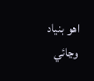اهو بنياد وڃائي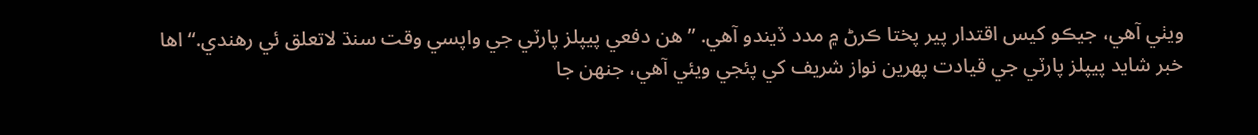ويٺي آهي، جيڪو کيس اقتدار پير پختا ڪرڻ ۾ مدد ڏيندو آهي. ”هن دفعي پيپلز پارٽي جي واپسي وقت سنڌ لاتعلق ئي رهندي.“ اها خبر شايد پيپلز پارٽي جي قيادت پهرين نواز شريف کي پئجي ويئي آهي، جنهن جا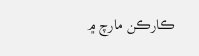ڪارڪن مارچ ۾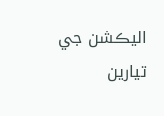اليڪشن جي تيارين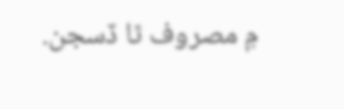۾ مصروف ٿا ڏسجن.